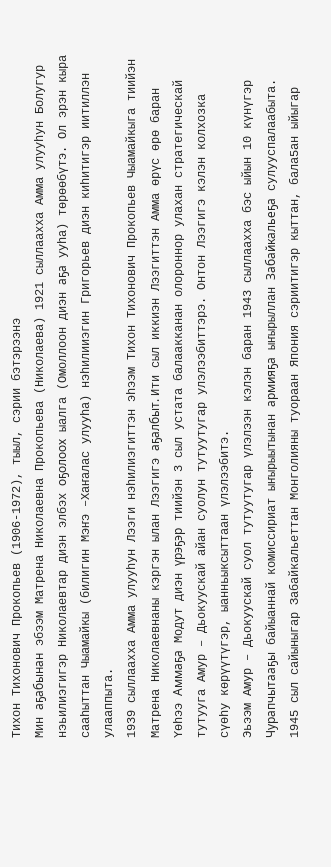Тихон Тихонович Прокопьев (1906-1972), тыыл, сэрии бэтэрээнэ
Мин аҕабынан эбээм Матрена Николаевна Прокопьева (Николаева) 1921 сыллаахха Амма улууһун Болугур нэьилиэгигэр Николаевтар диэн элбэх оҕолоох ыалга (Омоллоон диэн аҕа ууһа) төрөөбүтэ. Ол эрэн кыра сааһыттан Чыамайкы (билигин Мэҥэ –Хаҥалас улууһа) нэһилииэгин Григорьев диэн киһитигэр иитиллэн улааппыта.
1939 сыллаахха Амма улууһун Лээги нэһилиэгиттэн эһээм Тихон Тихонович Прокопьев Чыамайкыга тиийэн Матрена Николаевнаны кэргэн ылан Лээгигэ аҕалбыт. Ити сыл иккиэн Лээгиттэн Амма өрүс өрө баран Үөһээ Аммаҕа Модут диэн үрэҕэр тиийэн 3 сыл устата балаакканан олороннор улахан стратегическай тутууга Амур – Дьокуускай айан суолун тутуутугар улэлээбиттэрэ. Онтон Лээгигэ кэлэн колхозка сүөһу көрүүтүгэр, ыанньыксыттаан үлэлээбитэ.
Эьээм Амур – Дьокуускай суол тутуутугар үлэлээн кэлэн баран 1943 сыллаахха бэс ыйын 10 күнүгэр Чурапчытааҕы байыаннай комиссириат ыҥырыытынан армияҕа ыҥырыллан Забайкальеҕа сулууспалаабыта. 1945 сыл сайыныгар Забайкальеттан Монголияны туораан Япония сэриитигэр кыттан, бала5ан ыйыгар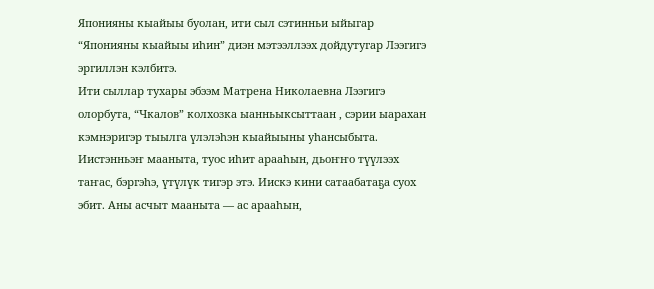Японияны кыайыы буолан, ити сыл сэтинньи ыйыгар “Японияны кыайыы иһин” диэн мэтээллээх дойдутугар Лээгигэ эргиллэн кэлбитэ.
Ити сыллар тухары эбээм Матрена Николаевна Лээгигэ олорбута, “Чкалов” колхозка ыанньыксыттаан , сэрии ыарахан кэмнэригэр тыылга үлэлэһэн кыайыыны уһансыбыта. Иистэнньэҥ мааныта, туос иһит арааһын, дьоҥҥо түүлээх таҥас, бэргэһэ, үтүлүк тигэр этэ. Иискэ кини сатаабатаҕа суох эбит. Аны асчыт мааныта — ас арааһын,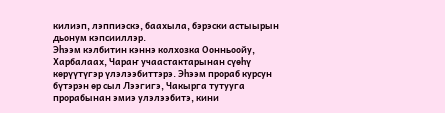килиэп, лэппиэскэ, баахыла, бэрэски астыырын дьонум кэпсииллэр.
Эһээм кэлбитин кэннэ колхозка Оонньоойу, Харбалаах, Чараҥ учаастактарынан сүөһү көрүүтүгэр үлэлээбиттэрэ. Эһээм прораб курсун бүтэрэн өр сыл Лээгигэ, Чакырга тутууга прорабынан эмиэ улэлээбитэ, кини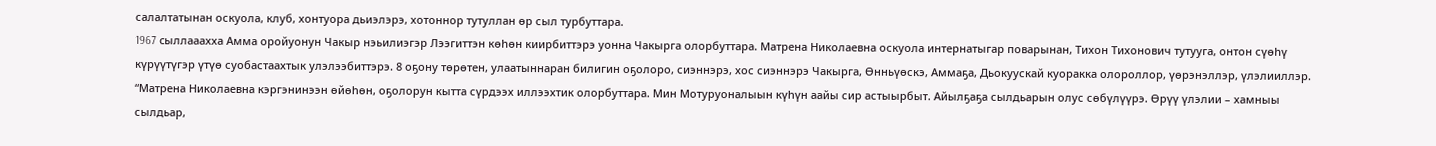салалтатынан оскуола, клуб, хонтуора дьиэлэрэ, хотоннор тутуллан өр сыл турбуттара.
1967 cыллааахха Амма оройуонун Чакыр нэьилиэгэр Лээгиттэн көһөн киирбиттэрэ уонна Чакырга олорбуттара. Матрена Николаевна оскуола интернатыгар поварынан, Тихон Тихонович тутууга, онтон сүөһү күрүүтүгэр үтүө суобастаахтык улэлээбиттэрэ. 8 оҕону төрөтен, улаатыннаран билигин оҕолоро, сиэннэрэ, хос сиэннэрэ Чакырга, Өнньүөскэ, Аммаҕа, Дьокуускай куоракка олороллор, үөрэнэллэр, үлэлииллэр.
“Матрена Николаевна кэргэнинээн өйөһөн, оҕолорун кытта сүрдээх иллээхтик олорбуттара. Мин Мотуруоналыын күһүн аайы сир астыырбыт. Айылҕаҕа сылдьарын олус сөбүлүүрэ. Өрүү үлэлии – хамныы сылдьар,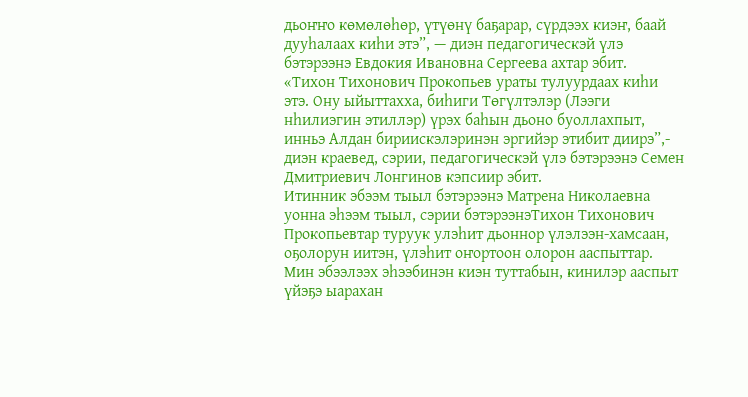дьоҥҥо көмөлөһөр, үтүөнү баҕарар, сүрдээх киэҥ, баай дууһалаах киһи этэ”, — диэн педагогическэй үлэ бэтэрээнэ Евдокия Ивановна Сергеева ахтар эбит.
«Тихон Тихонович Прокопьев ураты тулуурдаах киһи этэ. Ону ыйыттахха, биһиги Төгүлтэлэр (Лээги нһилиэгин этиллэр) үрэх баһын дьоно буоллахпыт, инньэ Алдан бириискэлэринэн эргийэр этибит диирэ”,- диэн краевед, сэрии, педагогическэй үлэ бэтэрээнэ Семен Дмитриевич Лонгинов кэпсиир эбит.
Итинник эбээм тыыл бэтэрээнэ Матрена Николаевна уонна эһээм тыыл, сэрии бэтэрээнэТихон Тихонович Прокопьевтар туруук улэһит дьоннор үлэлээн-хамсаан, оҕолорун иитэн, үлэһит оҥортоон олорон ааспыттар.
Мин эбээлээх эһээбинэн киэн туттабын, кинилэр ааспыт үйэҕэ ыарахан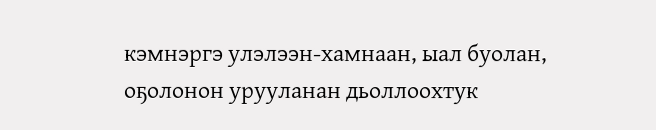кэмнэргэ улэлээн-хамнаан, ыал буолан, оҕолонон урууланан дьоллоохтук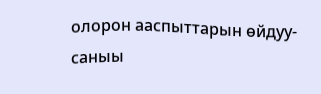олорон ааспыттарын өйдуу-саныы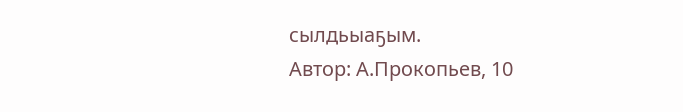сылдьыаҕым.
Автор: А.Прокопьев, 10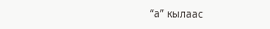“а” кылаас